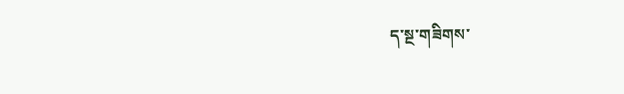ད་སྔ་གཟིགས་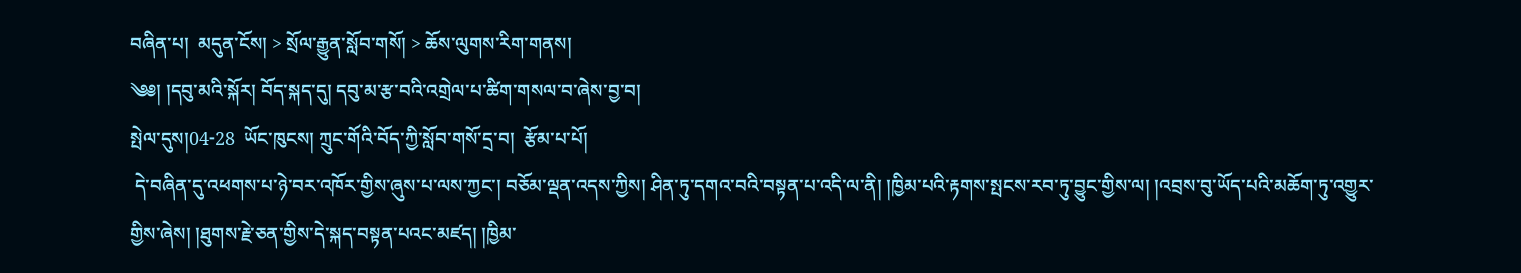བཞིན་པ།  མདུན་ངོས། > སྲོལ་རྒྱུན་སློབ་གསོ། > ཆོས་ལུགས་རིག་གནས།
༄༅། །དབུ་མའི་སྐོར། བོད་སྐད་དུ། དབུ་མ་རྩ་བའི་འགྲེལ་པ་ཚིག་གསལ་བ་ཞེས་བྱ་བ།
སྤེལ་དུས།04-28  ཡོང་ཁུངས། ཀྲུང་གོའི་བོད་ཀྱི་སློབ་གསོ་དྲ་བ།  རྩོམ་པ་པོ།
 དེ་བཞིན་དུ་འཕགས་པ་ཉེ་བར་འཁོར་གྱིས་ཞུས་པ་ལས་ཀྱང་། བཅོམ་ལྡན་འདས་ཀྱིས། ཤིན་ཏུ་དགའ་བའི་བསྟན་པ་འདི་ལ་ནི། །ཁྱིམ་པའི་རྟགས་སྤངས་རབ་ཏུ་བྱུང་གྱིས་ལ། །འབྲས་བུ་ཡོད་པའི་མཆོག་ཏུ་འགྱུར་གྱིས་ཞེས། །ཐུགས་རྗེ་ཅན་གྱིས་དེ་སྐད་བསྟན་པའང་མཛད། །ཁྱིམ་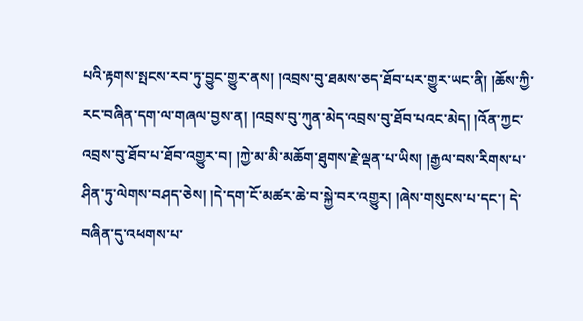པའི་རྟགས་སྤངས་རབ་ཏུ་བྱུང་གྱུར་ནས། །འབྲས་བུ་ཐམས་ཅད་ཐོབ་པར་གྱུར་ཡང་ནི། །ཆོས་ཀྱི་རང་བཞིན་དག་ལ་གཞལ་བྱས་ན། །འབྲས་བུ་ཀུན་མེད་འབྲས་བུ་ཐོབ་པའང་མེད། །འོན་ཀྱང་འབྲས་བུ་ཐོབ་པ་ཐོབ་འགྱུར་བ། །ཀྱེ་མ་མི་མཆོག་ཐུགས་རྗེ་ལྡན་པ་ཡིས། །རྒྱལ་བས་རིགས་པ་ཤིན་ཏུ་ལེགས་བཤད་ཅེས། །དེ་དག་ངོ་མཚར་ཆེ་བ་སྐྱེ་བར་འགྱུར། །ཞེས་གསུངས་པ་དང་། དེ་བཞིན་དུ་འཕགས་པ་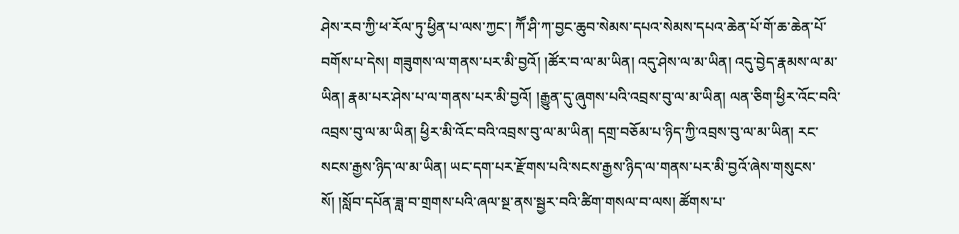ཤེས་རབ་ཀྱི་ཕ་རོལ་ཏུ་ཕྱིན་པ་ལས་ཀྱང་། ཀཽ་ཤི་ཀ་བྱང་ཆུབ་སེམས་དཔའ་སེམས་དཔའ་ཆེན་པོ་གོ་ཆ་ཆེན་པོ་བགོས་པ་དེས། གཟུགས་ལ་གནས་པར་མི་བྱའོ། །ཚོར་བ་ལ་མ་ཡིན། འདུ་ཤེས་ལ་མ་ཡིན། འདུ་བྱེད་རྣམས་ལ་མ་ཡིན། རྣམ་པར་ཤེས་པ་ལ་གནས་པར་མི་བྱའོ། །རྒྱུན་དུ་ཞུགས་པའི་འབྲས་བུ་ལ་མ་ཡིན། ལན་ཅིག་ཕྱིར་འོང་བའི་འབྲས་བུ་ལ་མ་ཡིན། ཕྱིར་མི་འོང་བའི་འབྲས་བུ་ལ་མ་ཡིན། དགྲ་བཅོམ་པ་ཉིད་ཀྱི་འབྲས་བུ་ལ་མ་ཡིན། རང་སངས་རྒྱས་ཉིད་ལ་མ་ཡིན། ཡང་དག་པར་རྫོགས་པའི་སངས་རྒྱས་ཉིད་ལ་གནས་པར་མི་བྱའོ་ཞེས་གསུངས་སོ། །སློབ་དཔོན་ཟླ་བ་གྲགས་པའི་ཞལ་སྔ་ནས་སྦྱར་བའི་ཚིག་གསལ་བ་ལས། ཚོགས་པ་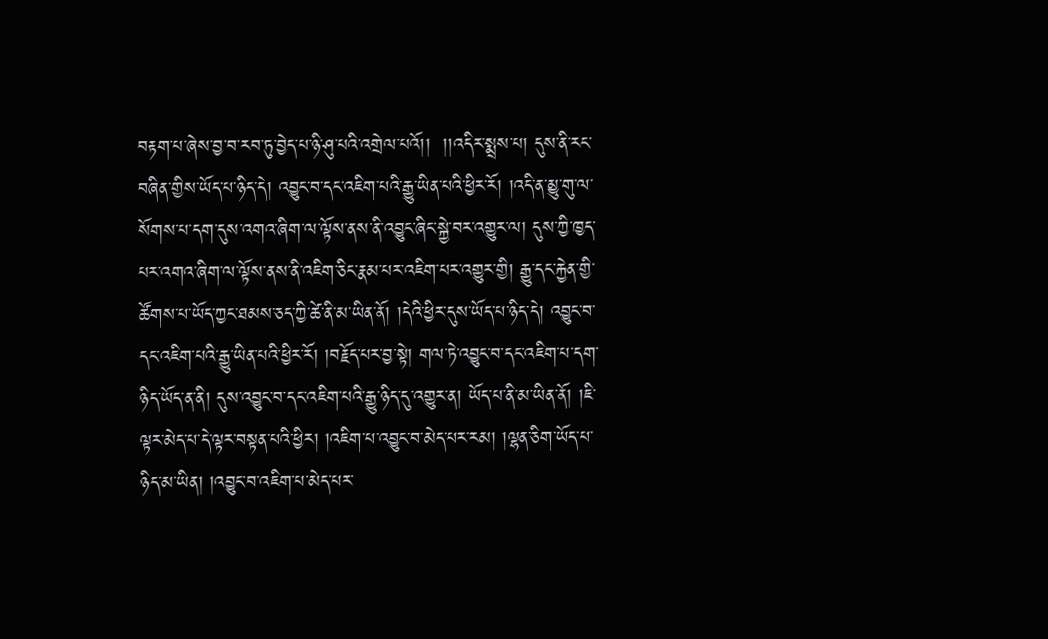བརྟག་པ་ཞེས་བྱ་བ་རབ་ཏུ་བྱེད་པ་ཉི་ཤུ་པའི་འགྲེལ་པའོ།།  །།འདིར་སྨྲས་པ། དུས་ནི་རང་བཞིན་གྱིས་ཡོད་པ་ཉིད་དེ། འབྱུང་བ་དང་འཇིག་པའི་རྒྱུ་ཡིན་པའི་ཕྱིར་རོ། །འདི་ན་མྱུ་གུ་ལ་སོགས་པ་དག་དུས་འགའ་ཞིག་ལ་ལྟོས་ནས་ནི་འབྱུང་ཞིང་སྐྱེ་བར་འགྱུར་ལ། དུས་ཀྱི་ཁྱད་པར་འགའ་ཞིག་ལ་ལྟོས་ནས་ནི་འཇིག་ཅིང་རྣམ་པར་འཇིག་པར་འགྱུར་གྱི། རྒྱུ་དང་རྐྱེན་གྱི་ཚོགས་པ་ཡོད་ཀྱང་ཐམས་ཅད་ཀྱི་ཚེ་ནི་མ་ཡིན་ནོ། །དེའི་ཕྱིར་དུས་ཡོད་པ་ཉིད་དེ། འབྱུང་བ་དང་འཇིག་པའི་རྒྱུ་ཡིན་པའི་ཕྱིར་རོ། །བརྗོད་པར་བྱ་སྟེ། གལ་ཏེ་འབྱུང་བ་དང་འཇིག་པ་དག་ཉིད་ཡོད་ན་ནི། དུས་འབྱུང་བ་དང་འཇིག་པའི་རྒྱུ་ཉིད་དུ་འགྱུར་ན། ཡོད་པ་ནི་མ་ཡིན་ནོ། །ཇི་ལྟར་མེད་པ་དེ་ལྟར་བསྟན་པའི་ཕྱིར། །འཇིག་པ་འབྱུང་བ་མེད་པར་རམ། །ལྷན་ཅིག་ཡོད་པ་ཉིད་མ་ཡིན། །འབྱུང་བ་འཇིག་པ་མེད་པར་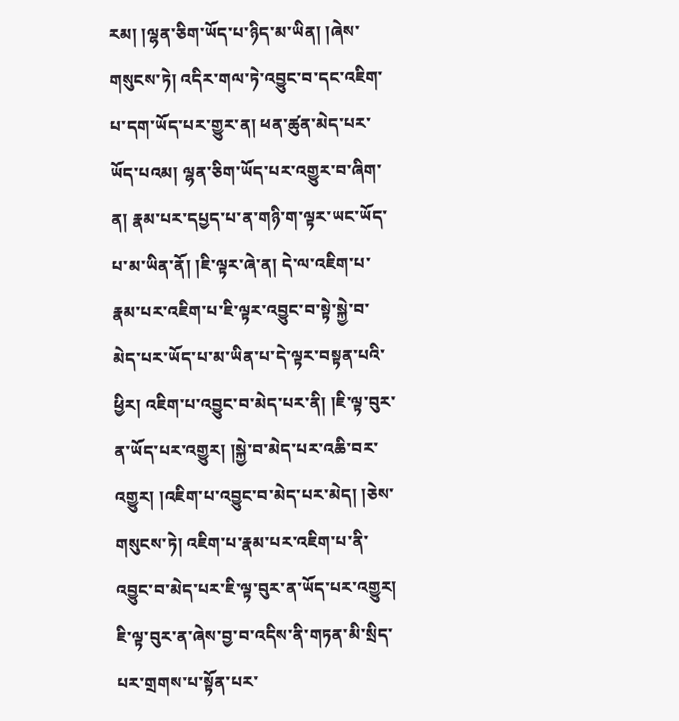རམ། །ལྷན་ཅིག་ཡོད་པ་ཉིད་མ་ཡིན། །ཞེས་གསུངས་ཏེ། འདིར་གལ་ཏེ་འབྱུང་བ་དང་འཇིག་པ་དག་ཡོད་པར་གྱུར་ན། ཕན་ཚུན་མེད་པར་ཡོད་པའམ། ལྷན་ཅིག་ཡོད་པར་འགྱུར་བ་ཞིག་ན། རྣམ་པར་དཔྱད་པ་ན་གཉི་ག་ལྟར་ཡང་ཡོད་པ་མ་ཡིན་ནོ། །ཇི་ལྟར་ཞེ་ན། དེ་ལ་འཇིག་པ་རྣམ་པར་འཇིག་པ་ཇི་ལྟར་འབྱུང་བ་སྟེ་སྐྱེ་བ་མེད་པར་ཡོད་པ་མ་ཡིན་པ་དེ་ལྟར་བསྟན་པའི་ཕྱིར། འཇིག་པ་འབྱུང་བ་མེད་པར་ནི། །ཇི་ལྟ་བུར་ན་ཡོད་པར་འགྱུར། །སྐྱེ་བ་མེད་པར་འཆི་བར་འགྱུར། །འཇིག་པ་འབྱུང་བ་མེད་པར་མེད། །ཅེས་གསུངས་ཏེ། འཇིག་པ་རྣམ་པར་འཇིག་པ་ནི་འབྱུང་བ་མེད་པར་ཇི་ལྟ་བུར་ན་ཡོད་པར་འགྱུར། ཇི་ལྟ་བུར་ན་ཞེས་བྱ་བ་འདིས་ནི་གཏན་མི་སྲིད་པར་གྲགས་པ་སྟོན་པར་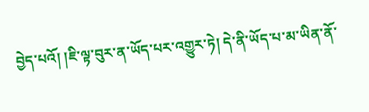བྱེད་པའོ། །ཇི་ལྟ་བུར་ན་ཡོད་པར་འགྱུར་ཏེ། དེ་ནི་ཡོད་པ་མ་ཡིན་ནོ་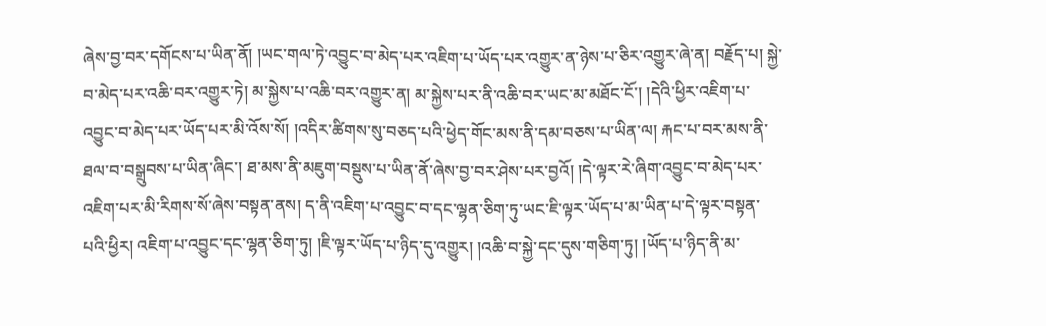ཞེས་བྱ་བར་དགོངས་པ་ཡིན་ནོ། །ཡང་གལ་ཏེ་འབྱུང་བ་མེད་པར་འཇིག་པ་ཡོད་པར་འགྱུར་ན་ཉེས་པ་ཅིར་འགྱུར་ཞེ་ན། བརྗོད་པ། སྐྱེ་བ་མེད་པར་འཆི་བར་འགྱུར་ཏེ། མ་སྐྱེས་པ་འཆི་བར་འགྱུར་ན། མ་སྐྱེས་པར་ནི་འཆི་བར་ཡང་མ་མཐོང་ངོ་། །དེའི་ཕྱིར་འཇིག་པ་འབྱུང་བ་མེད་པར་ཡོད་པར་མི་འོས་སོ། །འདིར་ཚིགས་སུ་བཅད་པའི་ཕྱེད་གོང་མས་ནི་དམ་བཅས་པ་ཡིན་ལ། རྐང་པ་བར་མས་ནི་ཐལ་བ་བསྒྲུབས་པ་ཡིན་ཞིང་། ཐ་མས་ནི་མཇུག་བསྡུས་པ་ཡིན་ནོ་ཞེས་བྱ་བར་ཤེས་པར་བྱའོ། །དེ་ལྟར་རེ་ཞིག་འབྱུང་བ་མེད་པར་འཇིག་པར་མི་རིགས་སོ་ཞེས་བསྟན་ནས། ད་ནི་འཇིག་པ་འབྱུང་བ་དང་ལྷན་ཅིག་ཏུ་ཡང་ཇི་ལྟར་ཡོད་པ་མ་ཡིན་པ་དེ་ལྟར་བསྟན་པའི་ཕྱིར། འཇིག་པ་འབྱུང་དང་ལྷན་ཅིག་ཏུ། །ཇི་ལྟར་ཡོད་པ་ཉིད་དུ་འགྱུར། །འཆི་བ་སྐྱེ་དང་དུས་གཅིག་ཏུ། །ཡོད་པ་ཉིད་ནི་མ་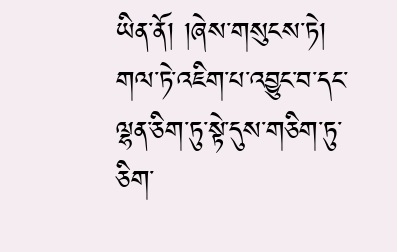ཡིན་ནོ། །ཞེས་གསུངས་ཏེ། གལ་ཏེ་འཇིག་པ་འབྱུང་བ་དང་ལྷན་ཅིག་ཏུ་སྟེ་དུས་གཅིག་ཏུ་ཅིག་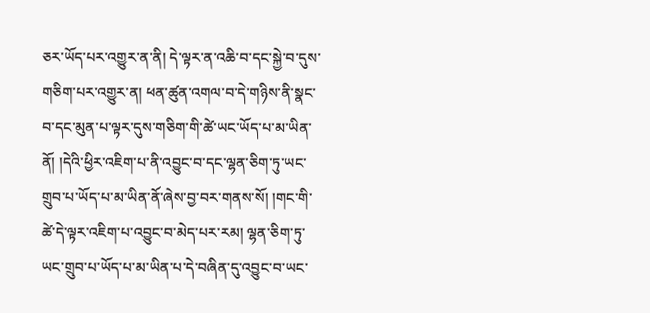ཅར་ཡོད་པར་འགྱུར་ན་ནི། དེ་ལྟར་ན་འཆི་བ་དང་སྐྱེ་བ་དུས་གཅིག་པར་འགྱུར་ན། ཕན་ཚུན་འགལ་བ་དེ་གཉིས་ནི་སྣང་བ་དང་མུན་པ་ལྟར་དུས་གཅིག་གི་ཚེ་ཡང་ཡོད་པ་མ་ཡིན་ནོ། །དེའི་ཕྱིར་འཇིག་པ་ནི་འབྱུང་བ་དང་ལྷན་ཅིག་ཏུ་ཡང་གྲུབ་པ་ཡོད་པ་མ་ཡིན་ནོ་ཞེས་བྱ་བར་གནས་སོ། །གང་གི་ཚེ་དེ་ལྟར་འཇིག་པ་འབྱུང་བ་མེད་པར་རམ། ལྷན་ཅིག་ཏུ་ཡང་གྲུབ་པ་ཡོད་པ་མ་ཡིན་པ་དེ་བཞིན་དུ་འབྱུང་བ་ཡང་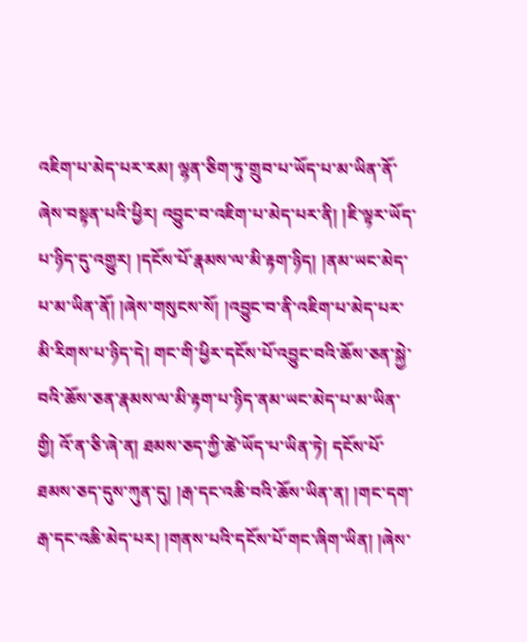འཇིག་པ་མེད་པར་རམ། ལྷན་ཅིག་ཏུ་གྲུབ་པ་ཡོད་པ་མ་ཡིན་ནོ་ཞེས་བསྟན་པའི་ཕྱིར། འབྱུང་བ་འཇིག་པ་མེད་པར་ནི། །ཇི་ལྟར་ཡོད་པ་ཉིད་དུ་འགྱུར། །དངོས་པོ་རྣམས་ལ་མི་རྟག་ཉིད། །ནམ་ཡང་མེད་པ་མ་ཡིན་ནོ། །ཞེས་གསུངས་སོ། །འབྱུང་བ་ནི་འཇིག་པ་མེད་པར་མི་རིགས་པ་ཉིད་དེ། གང་གི་ཕྱིར་དངོས་པོ་འབྱུང་བའི་ཆོས་ཅན་སྐྱེ་བའི་ཆོས་ཅན་རྣམས་ལ་མི་རྟག་པ་ཉིད་ནམ་ཡང་མེད་པ་མ་ཡིན་གྱི། འོ་ན་ཅི་ཞེ་ན། ཐམས་ཅད་ཀྱི་ཚེ་ཡོད་པ་ཡིན་ཏེ། དངོས་པོ་ཐམས་ཅད་དུས་ཀུན་དུ། །རྒ་དང་འཆི་བའི་ཆོས་ཡིན་ན། །གང་དག་རྒ་དང་འཆི་མེད་པར། །གནས་པའི་དངོས་པོ་གང་ཞིག་ཡིན། །ཞེས་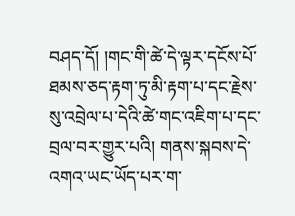བཤད་དོ། །གང་གི་ཚེ་དེ་ལྟར་དངོས་པོ་ཐམས་ཅད་རྟག་ཏུ་མི་རྟག་པ་དང་རྗེས་སུ་འབྲེལ་པ་དེའི་ཚེ་གང་འཇིག་པ་དང་བྲལ་བར་གྱུར་པའི། གནས་སྐབས་དེ་འགའ་ཡང་ཡོད་པར་ག་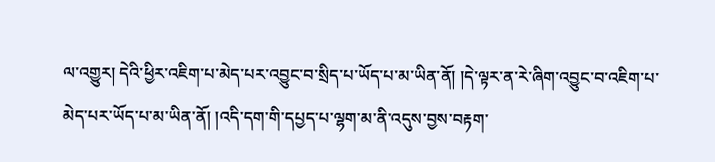ལ་འགྱུར། དེའི་ཕྱིར་འཇིག་པ་མེད་པར་འབྱུང་བ་སྲིད་པ་ཡོད་པ་མ་ཡིན་ནོ། །དེ་ལྟར་ན་རེ་ཞིག་འབྱུང་བ་འཇིག་པ་མེད་པར་ཡོད་པ་མ་ཡིན་ནོ། །འདི་དག་གི་དཔྱད་པ་ལྷག་མ་ནི་འདུས་བྱས་བརྟག་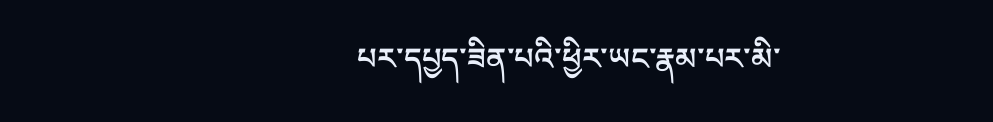པར་དཔྱད་ཟིན་པའི་ཕྱིར་ཡང་རྣམ་པར་མི་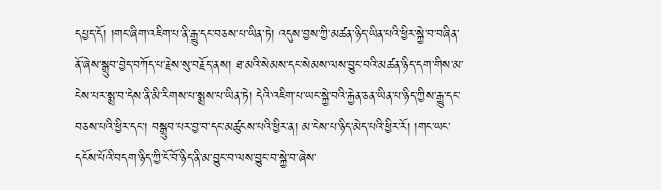དཔྱད་དོ། །གང་ཞིག་འཇིག་པ་ནི་རྒྱུ་དང་བཅས་པ་ཡིན་ཏེ། འདུས་བྱས་ཀྱི་མཚན་ཉིད་ཡིན་པའི་ཕྱིར་སྐྱེ་བ་བཞིན་ནོ་ཞེས་སྒྲུབ་བྱེད་བཀོད་པ་རྗེས་སུ་བརྗོད་ནས། ཐ་མའི་སེམས་དང་སེམས་ལས་བྱུང་བའི་མཚན་ཉིད་དག་གིས་མ་ངེས་པར་སྨྲ་བ་དེས་ནི་མི་རིགས་པ་སྨྲས་པ་ཡིན་ཏེ། དེའི་འཇིག་པ་ཡང་སྐྱེ་བའི་རྐྱེན་ཅན་ཡིན་པ་ཉིད་ཀྱིས་རྒྱུ་དང་བཅས་པའི་ཕྱིར་དང་། བསྒྲུབ་པར་བྱ་བ་དང་མཚུངས་པའི་ཕྱིར་ན། མ་ངེས་པ་ཉིད་མེད་པའི་ཕྱིར་རོ། །གང་ཡང་དངོས་པོའི་བདག་ཉིད་ཀྱི་ངོ་བོ་ཉིད་ནི་མ་བྱུང་བ་ལས་བྱུང་བ་སྐྱེ་བ་ཞེས་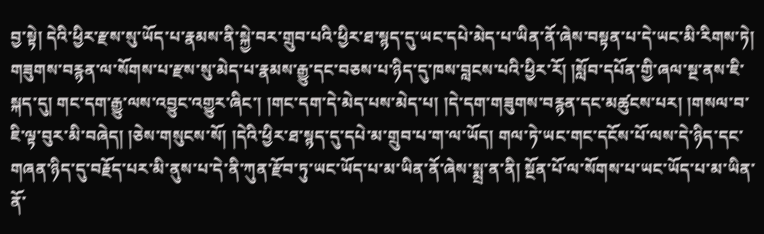བྱ་སྟེ། དེའི་ཕྱིར་རྫས་སུ་ཡོད་པ་རྣམས་ནི་སྐྱེ་བར་གྲུབ་པའི་ཕྱིར་ཐ་སྙད་དུ་ཡང་དཔེ་མེད་པ་ཡིན་ནོ་ཞེས་བསྟན་པ་དེ་ཡང་མི་རིགས་ཏེ། གཟུགས་བརྙན་ལ་སོགས་པ་རྫས་སུ་མེད་པ་རྣམས་རྒྱུ་དང་བཅས་པ་ཉིད་དུ་ཁས་བླངས་པའི་ཕྱིར་རོ། །སློབ་དཔོན་གྱི་ཞལ་སྔ་ནས་ཇི་སྐད་དུ། གང་དག་རྒྱུ་ལས་འབྱུང་འགྱུར་ཞིང་། །གང་དག་དེ་མེད་པས་མེད་པ། །དེ་དག་གཟུགས་བརྙན་དང་མཚུངས་པར། །གསལ་བ་ཇི་ལྟ་བུར་མི་བཞེད། །ཅེས་གསུངས་སོ། །དེའི་ཕྱིར་ཐ་སྙད་དུ་དཔེ་མ་གྲུབ་པ་ག་ལ་ཡོད། གལ་ཏེ་ཡང་གང་དངོས་པོ་ལས་དེ་ཉིད་དང་གཞན་ཉིད་དུ་བརྗོད་པར་མི་ནུས་པ་དེ་ནི་ཀུན་རྫོབ་ཏུ་ཡང་ཡོད་པ་མ་ཡིན་ནོ་ཞེས་སྨྲ་ན་ནི། སྔོན་པོ་ལ་སོགས་པ་ཡང་ཡོད་པ་མ་ཡིན་ནོ་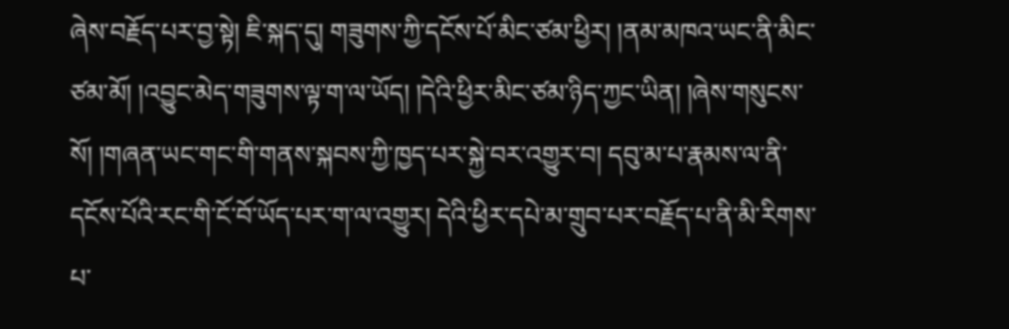ཞེས་བརྗོད་པར་བྱ་སྟེ། ཇི་སྐད་དུ། གཟུགས་ཀྱི་དངོས་པོ་མིང་ཙམ་ཕྱིར། །ནམ་མཁའ་ཡང་ནི་མིང་ཙམ་མོ། །འབྱུང་མེད་གཟུགས་ལྟ་ག་ལ་ཡོད། །དེའི་ཕྱིར་མིང་ཙམ་ཉིད་ཀྱང་ཡིན། །ཞེས་གསུངས་སོ། །གཞན་ཡང་གང་གི་གནས་སྐབས་ཀྱི་ཁྱད་པར་སྐྱེ་བར་འགྱུར་བ། དབུ་མ་པ་རྣམས་ལ་ནི་དངོས་པོའི་རང་གི་ངོ་བོ་ཡོད་པར་ག་ལ་འགྱུར། དེའི་ཕྱིར་དཔེ་མ་གྲུབ་པར་བརྗོད་པ་ནི་མི་རིགས་པ་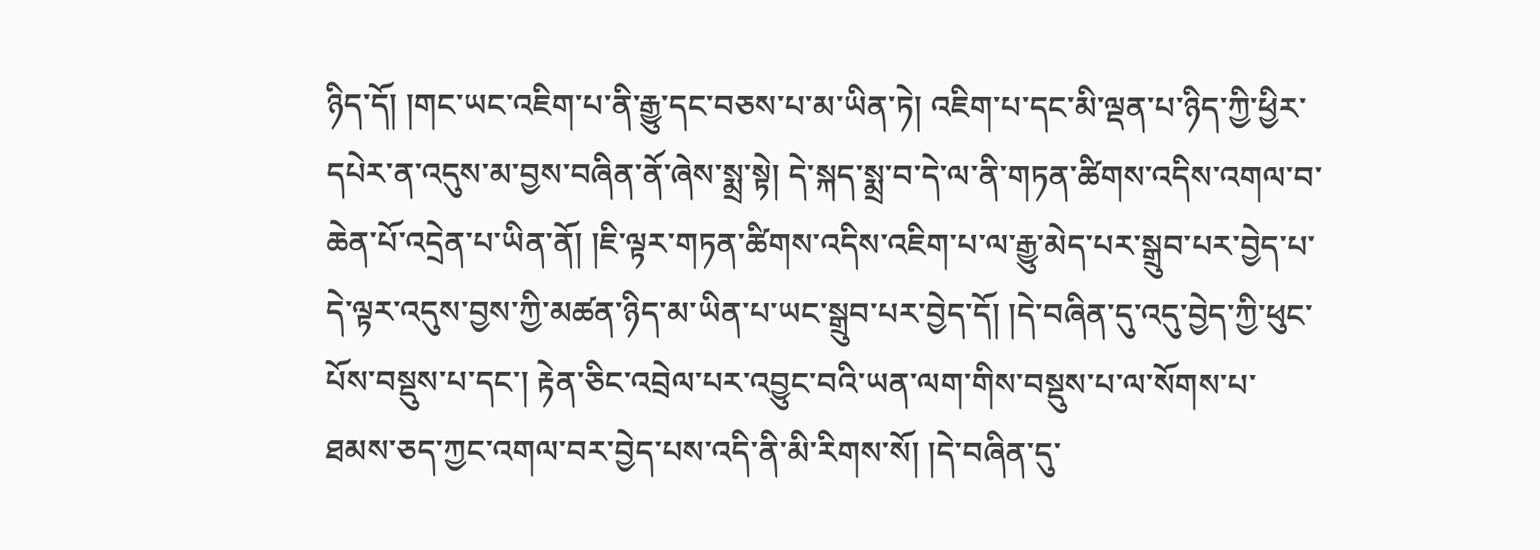ཉིད་དོ། །གང་ཡང་འཇིག་པ་ནི་རྒྱུ་དང་བཅས་པ་མ་ཡིན་ཏེ། འཇིག་པ་དང་མི་ལྡན་པ་ཉིད་ཀྱི་ཕྱིར་དཔེར་ན་འདུས་མ་བྱས་བཞིན་ནོ་ཞེས་སྨྲ་སྟེ། དེ་སྐད་སྨྲ་བ་དེ་ལ་ནི་གཏན་ཚིགས་འདིས་འགལ་བ་ཆེན་པོ་འདྲེན་པ་ཡིན་ནོ། །ཇི་ལྟར་གཏན་ཚིགས་འདིས་འཇིག་པ་ལ་རྒྱུ་མེད་པར་སྒྲུབ་པར་བྱེད་པ་དེ་ལྟར་འདུས་བྱས་ཀྱི་མཚན་ཉིད་མ་ཡིན་པ་ཡང་སྒྲུབ་པར་བྱེད་དོ། །དེ་བཞིན་དུ་འདུ་བྱེད་ཀྱི་ཕུང་པོས་བསྡུས་པ་དང་། རྟེན་ཅིང་འབྲེལ་པར་འབྱུང་བའི་ཡན་ལག་གིས་བསྡུས་པ་ལ་སོགས་པ་ཐམས་ཅད་ཀྱང་འགལ་བར་བྱེད་པས་འདི་ནི་མི་རིགས་སོ། །དེ་བཞིན་དུ་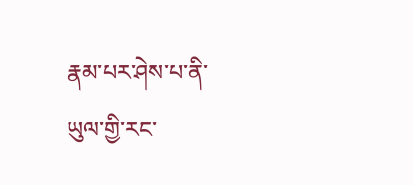རྣམ་པར་ཤེས་པ་ནི་ཡུལ་གྱི་རང་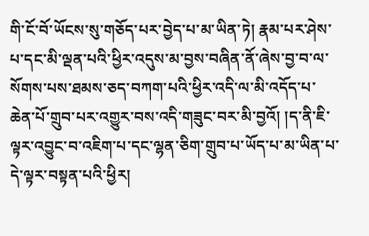གི་ངོ་བོ་ཡོངས་སུ་གཅོད་པར་བྱེད་པ་མ་ཡིན་ཏེ། རྣམ་པར་ཤེས་པ་དང་མི་ལྡན་པའི་ཕྱིར་འདུས་མ་བྱས་བཞིན་ནོ་ཞེས་བྱ་བ་ལ་སོགས་པས་ཐམས་ཅད་བཀག་པའི་ཕྱིར་འདི་ལ་མི་འདོད་པ་ཆེན་པོ་གྲུབ་པར་འགྱུར་བས་འདི་གཟུང་བར་མི་བྱའོ། །ད་ནི་ཇི་ལྟར་འབྱུང་བ་འཇིག་པ་དང་ལྷན་ཅིག་གྲུབ་པ་ཡོད་པ་མ་ཡིན་པ་དེ་ལྟར་བསྟན་པའི་ཕྱིར།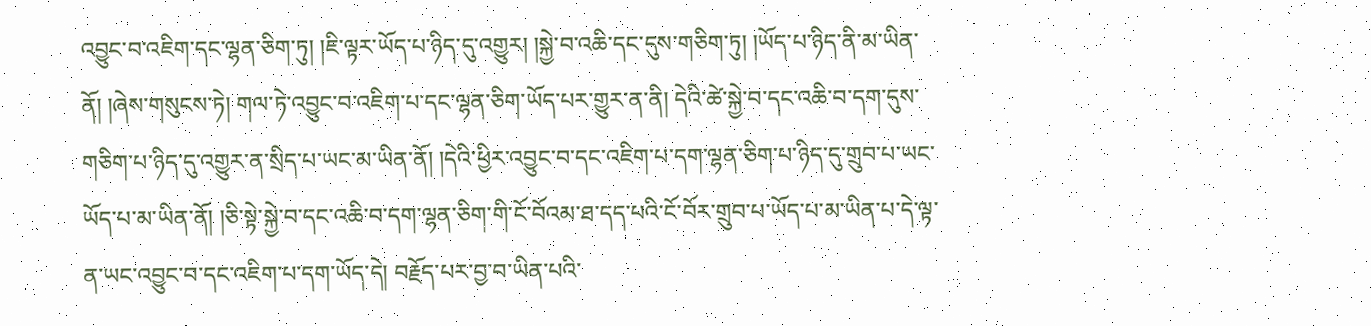འབྱུང་བ་འཇིག་དང་ལྷན་ཅིག་ཏུ། །ཇི་ལྟར་ཡོད་པ་ཉིད་དུ་འགྱུར། །སྐྱེ་བ་འཆི་དང་དུས་གཅིག་ཏུ། །ཡོད་པ་ཉིད་ནི་མ་ཡིན་ནོ། །ཞེས་གསུངས་ཏེ། གལ་ཏེ་འབྱུང་བ་འཇིག་པ་དང་ལྷན་ཅིག་ཡོད་པར་གྱུར་ན་ནི། དེའི་ཚེ་སྐྱེ་བ་དང་འཆི་བ་དག་དུས་གཅིག་པ་ཉིད་དུ་འགྱུར་ན་སྲིད་པ་ཡང་མ་ཡིན་ནོ། །དེའི་ཕྱིར་འབྱུང་བ་དང་འཇིག་པ་དག་ལྷན་ཅིག་པ་ཉིད་དུ་གྲུབ་པ་ཡང་ཡོད་པ་མ་ཡིན་ནོ། །ཅི་སྟེ་སྐྱེ་བ་དང་འཆི་བ་དག་ལྷན་ཅིག་གི་ངོ་བོའམ་ཐ་དད་པའི་ངོ་བོར་གྲུབ་པ་ཡོད་པ་མ་ཡིན་པ་དེ་ལྟ་ན་ཡང་འབྱུང་བ་དང་འཇིག་པ་དག་ཡོད་དེ། བརྗོད་པར་བྱ་བ་ཡིན་པའི་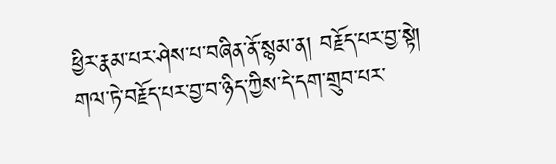ཕྱིར་རྣམ་པར་ཤེས་པ་བཞིན་ནོ་སྙམ་ན། བརྗོད་པར་བྱ་སྟེ། གལ་ཏེ་བརྗོད་པར་བྱ་བ་ཉིད་ཀྱིས་དེ་དག་གྲུབ་པར་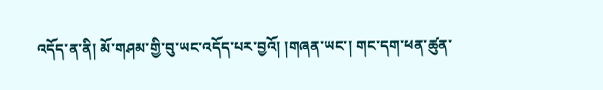འདོད་ན་ནི། མོ་གཤམ་གྱི་བུ་ཡང་འདོད་པར་བྱའོ། །གཞན་ཡང་། གང་དག་ཕན་ཚུན་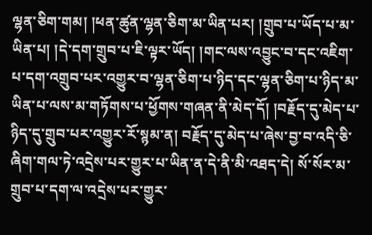ལྷན་ཅིག་གམ། །ཕན་ཚུན་ལྷན་ཅིག་མ་ཡིན་པར། །གྲུབ་པ་ཡོད་པ་མ་ཡིན་པ། །དེ་དག་གྲུབ་པ་ཇི་ལྟར་ཡོད། །གང་ལས་འབྱུང་བ་དང་འཇིག་པ་དག་འགྲུབ་པར་འགྱུར་བ་ལྷན་ཅིག་པ་ཉིད་དང་ལྷན་ཅིག་པ་ཉིད་མ་ཡིན་པ་ལས་མ་གཏོགས་པ་ཕྱོགས་གཞན་ནི་མེད་དོ། །བརྗོད་དུ་མེད་པ་ཉིད་དུ་གྲུབ་པར་འགྱུར་རོ་སྙམ་ན། བརྗོད་དུ་མེད་པ་ཞེས་བྱ་བ་འདི་ཅི་ཞིག་གལ་ཏེ་འདྲེས་པར་གྱུར་པ་ཡིན་ན་དེ་ནི་མི་འཐད་དེ། སོ་སོར་མ་གྲུབ་པ་དག་ལ་འདྲེས་པར་གྱུར་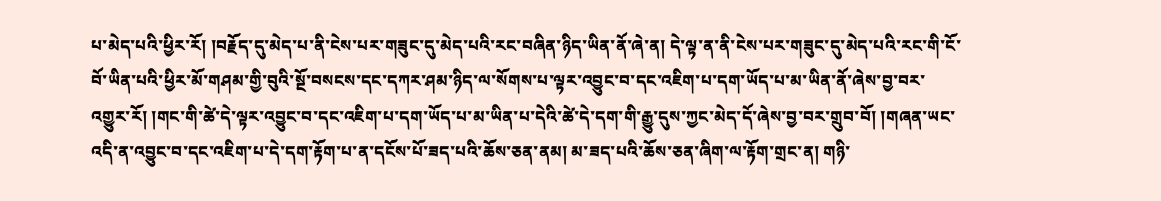པ་མེད་པའི་ཕྱིར་རོ། །བརྗོད་དུ་མེད་པ་ནི་ངེས་པར་གཟུང་དུ་མེད་པའི་རང་བཞིན་ཉིད་ཡིན་ནོ་ཞེ་ན། དེ་ལྟ་ན་ནི་ངེས་པར་གཟུང་དུ་མེད་པའི་རང་གི་ངོ་བོ་ཡིན་པའི་ཕྱིར་མོ་གཤམ་གྱི་བུའི་སྔོ་བསངས་དང་དཀར་ཤམ་ཉིད་ལ་སོགས་པ་ལྟར་འབྱུང་བ་དང་འཇིག་པ་དག་ཡོད་པ་མ་ཡིན་ནོ་ཞེས་བྱ་བར་འགྱུར་རོ། །གང་གི་ཚེ་དེ་ལྟར་འབྱུང་བ་དང་འཇིག་པ་དག་ཡོད་པ་མ་ཡིན་པ་དེའི་ཚེ་དེ་དག་གི་རྒྱུ་དུས་ཀྱང་མེད་དོ་ཞེས་བྱ་བར་གྲུབ་བོ། །གཞན་ཡང་འདི་ན་འབྱུང་བ་དང་འཇིག་པ་དེ་དག་རྟོག་པ་ན་དངོས་པོ་ཟད་པའི་ཆོས་ཅན་ནམ། མ་ཟད་པའི་ཆོས་ཅན་ཞིག་ལ་རྟོག་གྲང་ན། གཉི་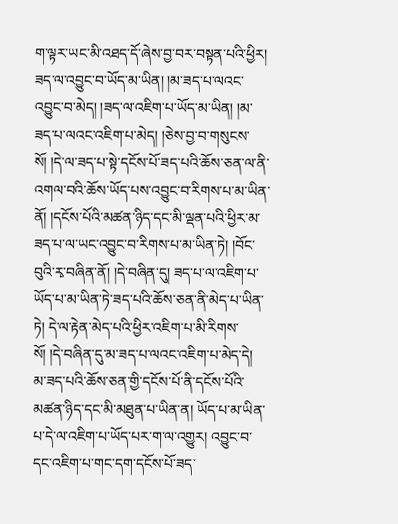ག་ལྟར་ཡང་མི་འཐད་དོ་ཞེས་བྱ་བར་བསྟན་པའི་ཕྱིར། ཟད་ལ་འབྱུང་བ་ཡོད་མ་ཡིན། །མ་ཟད་པ་ལའང་འབྱུང་བ་མེད། །ཟད་ལ་འཇིག་པ་ཡོད་མ་ཡིན། །མ་ཟད་པ་ལའང་འཇིག་པ་མེད། །ཅེས་བྱ་བ་གསུངས་སོ། །དེ་ལ་ཟད་པ་སྟེ་དངོས་པོ་ཟད་པའི་ཆོས་ཅན་ལ་ནི་འགལ་བའི་ཆོས་ཡོད་པས་འབྱུང་བ་རིགས་པ་མ་ཡིན་ནོ། །དངོས་པོའི་མཚན་ཉིད་དང་མི་ལྡན་པའི་ཕྱིར་མ་ཟད་པ་ལ་ཡང་འབྱུང་བ་རིགས་པ་མ་ཡིན་ཏེ། །བོང་བུའི་རྭ་བཞིན་ནོ། །དེ་བཞིན་དུ། ཟད་པ་ལ་འཇིག་པ་ཡོད་པ་མ་ཡིན་ཏེ་ཟད་པའི་ཆོས་ཅན་ནི་མེད་པ་ཡིན་ཏེ། དེ་ལ་རྟེན་མེད་པའི་ཕྱིར་འཇིག་པ་མི་རིགས་སོ། །དེ་བཞིན་དུ་མ་ཟད་པ་ལའང་འཇིག་པ་མེད་དེ། མ་ཟད་པའི་ཆོས་ཅན་གྱི་དངོས་པོ་ནི་དངོས་པོའི་མཚན་ཉིད་དང་མི་མཐུན་པ་ཡིན་ན། ཡོད་པ་མ་ཡིན་པ་དེ་ལ་འཇིག་པ་ཡོད་པར་ག་ལ་འགྱུར། འབྱུང་བ་དང་འཇིག་པ་གང་དག་དངོས་པོ་ཟད་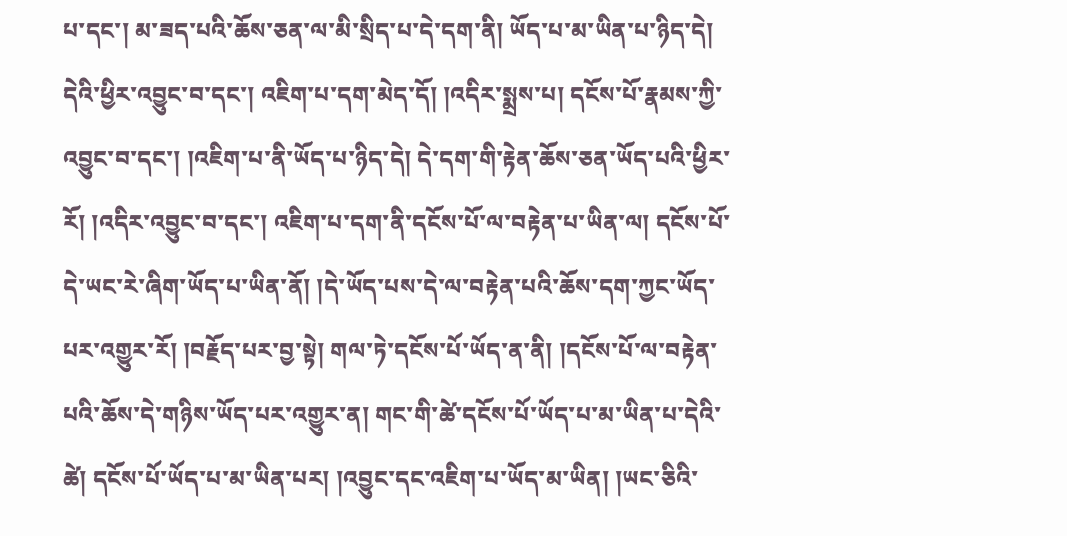པ་དང་། མ་ཟད་པའི་ཆོས་ཅན་ལ་མི་སྲིད་པ་དེ་དག་ནི། ཡོད་པ་མ་ཡིན་པ་ཉིད་དེ། དེའི་ཕྱིར་འབྱུང་བ་དང་། འཇིག་པ་དག་མེད་དོ། །འདིར་སྨྲས་པ། དངོས་པོ་རྣམས་ཀྱི་འབྱུང་བ་དང་། །འཇིག་པ་ནི་ཡོད་པ་ཉིད་དེ། དེ་དག་གི་རྟེན་ཆོས་ཅན་ཡོད་པའི་ཕྱིར་རོ། །འདིར་འབྱུང་བ་དང་། འཇིག་པ་དག་ནི་དངོས་པོ་ལ་བརྟེན་པ་ཡིན་ལ། དངོས་པོ་དེ་ཡང་རེ་ཞིག་ཡོད་པ་ཡིན་ནོ། །དེ་ཡོད་པས་དེ་ལ་བརྟེན་པའི་ཆོས་དག་ཀྱང་ཡོད་པར་འགྱུར་རོ། །བརྗོད་པར་བྱ་སྟེ། གལ་ཏེ་དངོས་པོ་ཡོད་ན་ནི། །དངོས་པོ་ལ་བརྟེན་པའི་ཆོས་དེ་གཉིས་ཡོད་པར་འགྱུར་ན། གང་གི་ཚེ་དངོས་པོ་ཡོད་པ་མ་ཡིན་པ་དེའི་ཚེ། དངོས་པོ་ཡོད་པ་མ་ཡིན་པར། །འབྱུང་དང་འཇིག་པ་ཡོད་མ་ཡིན། །ཡང་ཅིའི་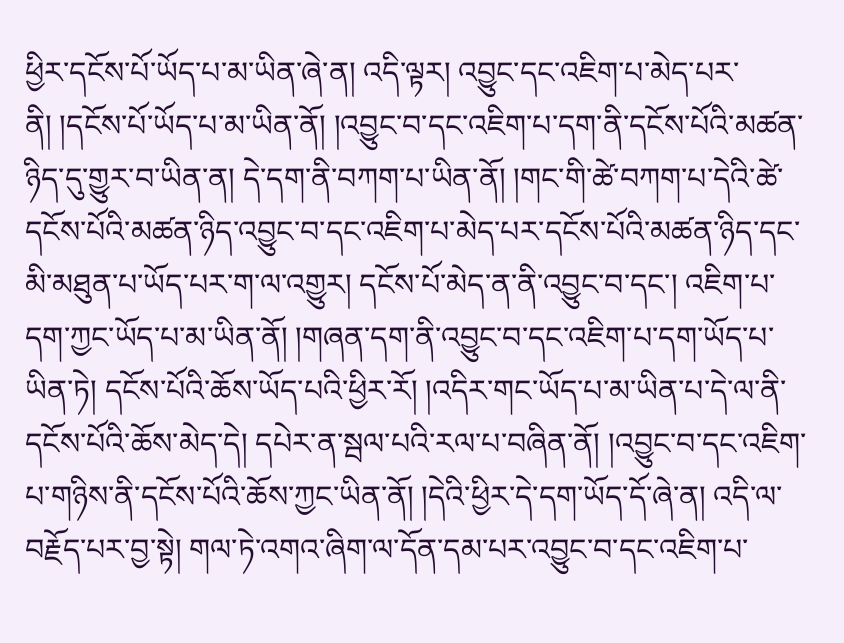ཕྱིར་དངོས་པོ་ཡོད་པ་མ་ཡིན་ཞེ་ན། འདི་ལྟར། འབྱུང་དང་འཇིག་པ་མེད་པར་ནི། །དངོས་པོ་ཡོད་པ་མ་ཡིན་ནོ། །འབྱུང་བ་དང་འཇིག་པ་དག་ནི་དངོས་པོའི་མཚན་ཉིད་དུ་གྱུར་བ་ཡིན་ན། དེ་དག་ནི་བཀག་པ་ཡིན་ནོ། །གང་གི་ཚེ་བཀག་པ་དེའི་ཚེ་དངོས་པོའི་མཚན་ཉིད་འབྱུང་བ་དང་འཇིག་པ་མེད་པར་དངོས་པོའི་མཚན་ཉིད་དང་མི་མཐུན་པ་ཡོད་པར་ག་ལ་འགྱུར། དངོས་པོ་མེད་ན་ནི་འབྱུང་བ་དང་། འཇིག་པ་དག་ཀྱང་ཡོད་པ་མ་ཡིན་ནོ། །གཞན་དག་ནི་འབྱུང་བ་དང་འཇིག་པ་དག་ཡོད་པ་ཡིན་ཏེ། དངོས་པོའི་ཆོས་ཡོད་པའི་ཕྱིར་རོ། །འདིར་གང་ཡོད་པ་མ་ཡིན་པ་དེ་ལ་ནི་དངོས་པོའི་ཆོས་མེད་དེ། དཔེར་ན་སྦལ་པའི་རལ་པ་བཞིན་ནོ། །འབྱུང་བ་དང་འཇིག་པ་གཉིས་ནི་དངོས་པོའི་ཆོས་ཀྱང་ཡིན་ནོ། །དེའི་ཕྱིར་དེ་དག་ཡོད་དོ་ཞེ་ན། འདི་ལ་བརྗོད་པར་བྱ་སྟེ། གལ་ཏེ་འགའ་ཞིག་ལ་དོན་དམ་པར་འབྱུང་བ་དང་འཇིག་པ་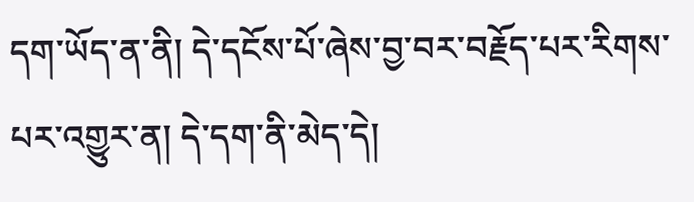དག་ཡོད་ན་ནི། དེ་དངོས་པོ་ཞེས་བྱ་བར་བརྗོད་པར་རིགས་པར་འགྱུར་ན། དེ་དག་ནི་མེད་དེ།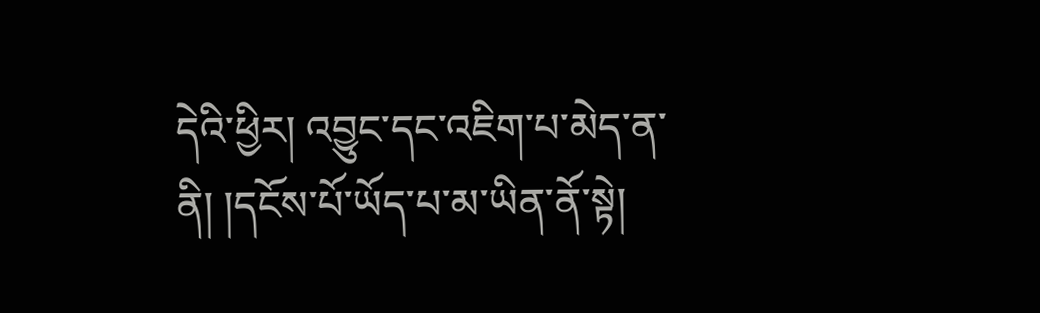དེའི་ཕྱིར། འབྱུང་དང་འཇིག་པ་མེད་ན་ནི། །དངོས་པོ་ཡོད་པ་མ་ཡིན་ནོ་སྟེ།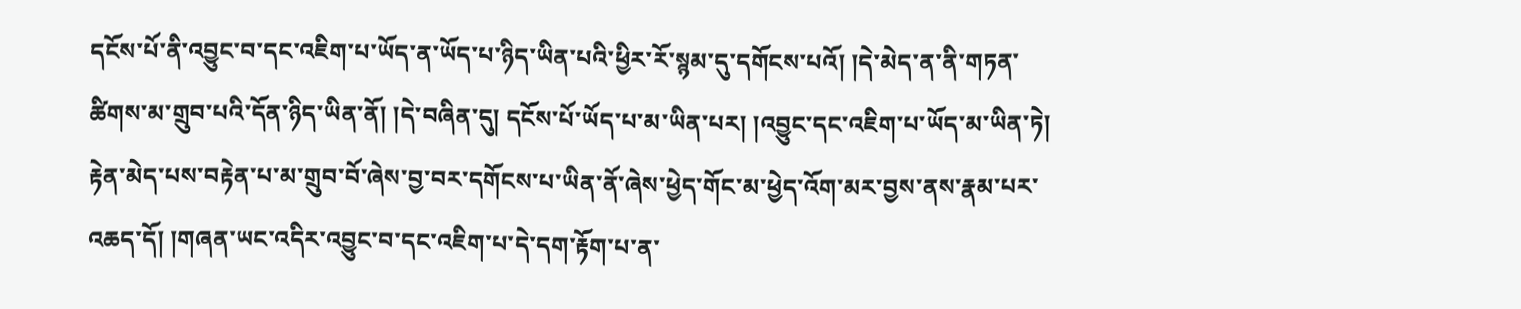དངོས་པོ་ནི་འབྱུང་བ་དང་འཇིག་པ་ཡོད་ན་ཡོད་པ་ཉིད་ཡིན་པའི་ཕྱིར་རོ་སྙམ་དུ་དགོངས་པའོ། །དེ་མེད་ན་ནི་གཏན་ཚིགས་མ་གྲུབ་པའི་དོན་ཉིད་ཡིན་ནོ། །དེ་བཞིན་དུ། དངོས་པོ་ཡོད་པ་མ་ཡིན་པར། །འབྱུང་དང་འཇིག་པ་ཡོད་མ་ཡིན་ཏེ། རྟེན་མེད་པས་བརྟེན་པ་མ་གྲུབ་བོ་ཞེས་བྱ་བར་དགོངས་པ་ཡིན་ནོ་ཞེས་ཕྱེད་གོང་མ་ཕྱེད་འོག་མར་བྱས་ནས་རྣམ་པར་འཆད་དོ། །གཞན་ཡང་འདིར་འབྱུང་བ་དང་འཇིག་པ་དེ་དག་རྟོག་པ་ན་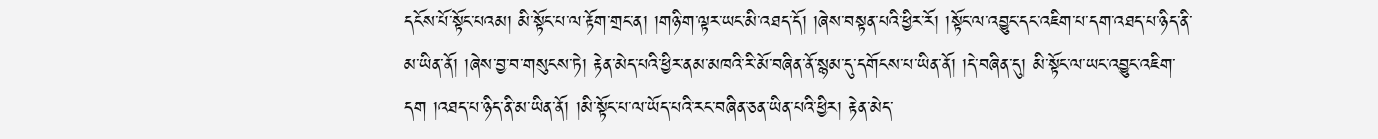དངོས་པོ་སྟོང་པའམ། མི་སྟོང་པ་ལ་རྟོག་གྲང་ན། །གཉི་ག་ལྟར་ཡང་མི་འཐད་དོ། །ཞེས་བསྟན་པའི་ཕྱིར་རོ། །སྟོང་ལ་འབྱུང་དང་འཇིག་པ་དག་འཐད་པ་ཉིད་ནི་མ་ཡིན་ནོ། །ཞེས་བྱ་བ་གསུངས་ཏེ། རྟེན་མེད་པའི་ཕྱིར་ནམ་མཁའི་རི་མོ་བཞིན་ནོ་སྙམ་དུ་དགོངས་པ་ཡིན་ནོ། །དེ་བཞིན་དུ། མི་སྟོང་ལ་ཡང་འབྱུང་འཇིག་དག །འཐད་པ་ཉིད་ནི་མ་ཡིན་ནོ། །མི་སྟོང་པ་ལ་ཡོད་པའི་རང་བཞིན་ཅན་ཡིན་པའི་ཕྱིར། རྟེན་མེད་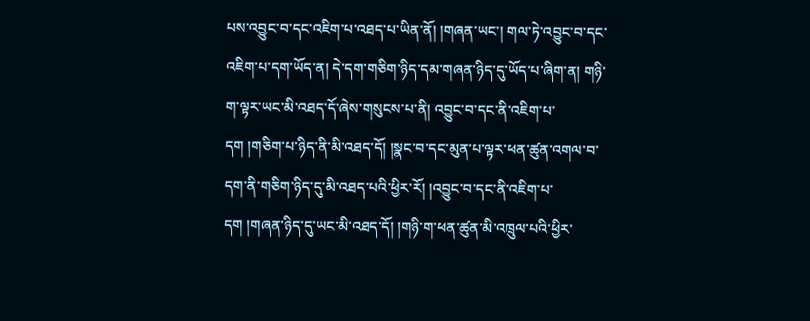པས་འབྱུང་བ་དང་འཇིག་པ་འཐད་པ་ཡིན་ནོ། །གཞན་ཡང་། གལ་ཏེ་འབྱུང་བ་དང་འཇིག་པ་དག་ཡོད་ན། དེ་དག་གཅིག་ཉིད་དམ་གཞན་ཉིད་དུ་ཡོད་པ་ཞིག་ན། གཉི་ག་ལྟར་ཡང་མི་འཐད་དོ་ཞེས་གསུངས་པ་ནི། འབྱུང་བ་དང་ནི་འཇིག་པ་དག །གཅིག་པ་ཉིད་ནི་མི་འཐད་དོ། །སྣང་བ་དང་མུན་པ་ལྟར་ཕན་ཚུན་འགལ་བ་དག་ནི་གཅིག་ཉིད་དུ་མི་འཐད་པའི་ཕྱིར་རོ། །འབྱུང་བ་དང་ནི་འཇིག་པ་དག །གཞན་ཉིད་དུ་ཡང་མི་འཐད་དོ། །གཉི་ག་ཕན་ཚུན་མི་འཁྲུལ་པའི་ཕྱིར་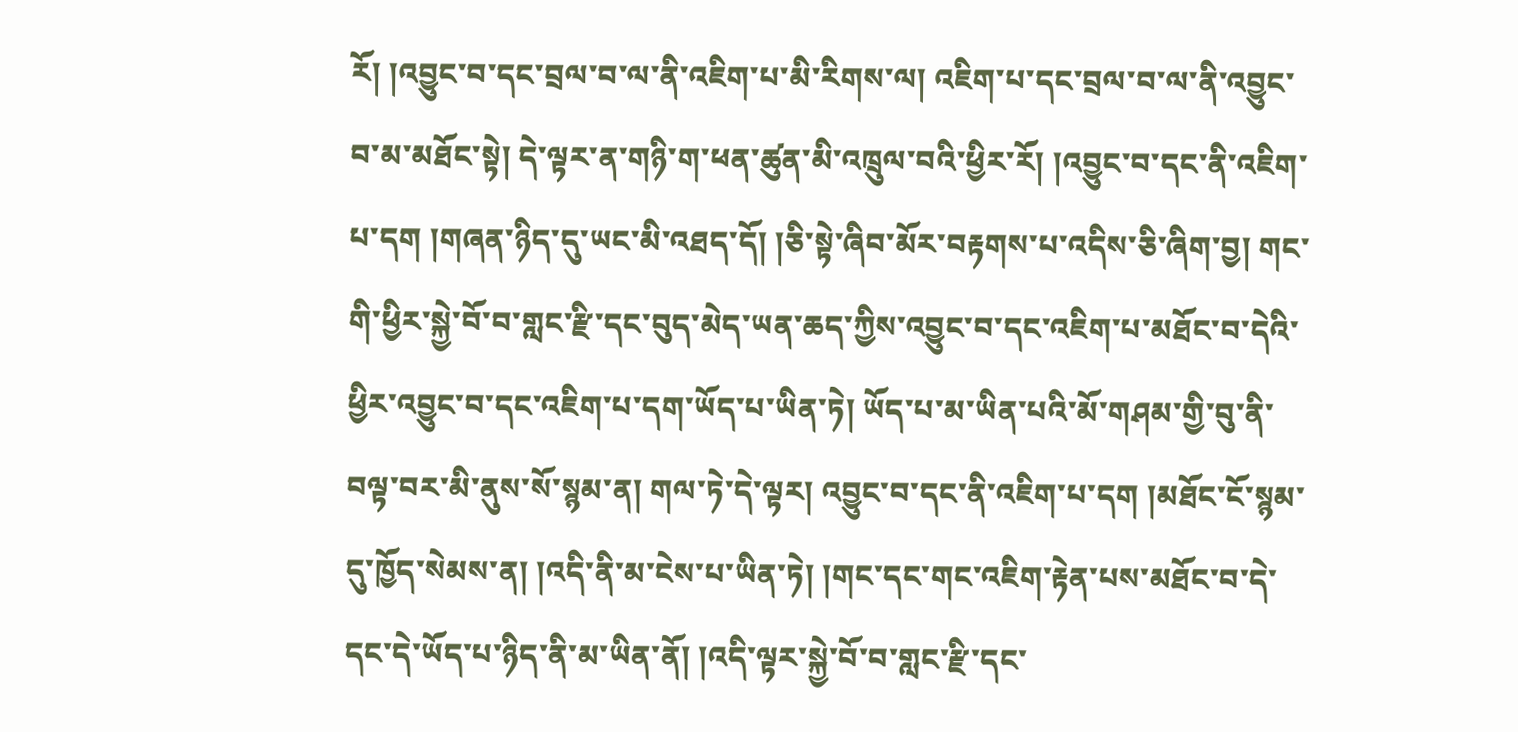རོ། །འབྱུང་བ་དང་བྲལ་བ་ལ་ནི་འཇིག་པ་མི་རིགས་ལ། འཇིག་པ་དང་བྲལ་བ་ལ་ནི་འབྱུང་བ་མ་མཐོང་སྟེ། དེ་ལྟར་ན་གཉི་ག་ཕན་ཚུན་མི་འཁྲུལ་བའི་ཕྱིར་རོ། །འབྱུང་བ་དང་ནི་འཇིག་པ་དག །གཞན་ཉིད་དུ་ཡང་མི་འཐད་དོ། །ཅི་སྟེ་ཞིབ་མོར་བརྟགས་པ་འདིས་ཅི་ཞིག་བྱ། གང་གི་ཕྱིར་སྐྱེ་བོ་བ་གླང་རྫི་དང་བུད་མེད་ཡན་ཆད་ཀྱིས་འབྱུང་བ་དང་འཇིག་པ་མཐོང་བ་དེའི་ཕྱིར་འབྱུང་བ་དང་འཇིག་པ་དག་ཡོད་པ་ཡིན་ཏེ། ཡོད་པ་མ་ཡིན་པའི་མོ་གཤམ་གྱི་བུ་ནི་བལྟ་བར་མི་ནུས་སོ་སྙམ་ན། གལ་ཏེ་དེ་ལྟར། འབྱུང་བ་དང་ནི་འཇིག་པ་དག །མཐོང་ངོ་སྙམ་དུ་ཁྱོད་སེམས་ན། །འདི་ནི་མ་ངེས་པ་ཡིན་ཏེ། །གང་དང་གང་འཇིག་རྟེན་པས་མཐོང་བ་དེ་དང་དེ་ཡོད་པ་ཉིད་ནི་མ་ཡིན་ནོ། །འདི་ལྟར་སྐྱེ་བོ་བ་གླང་རྫི་དང་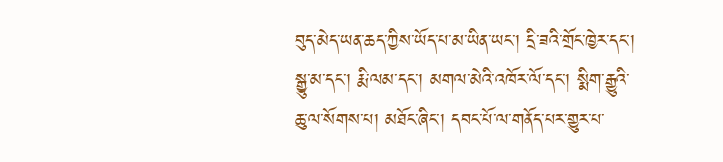བུད་མེད་ཡན་ཆད་ཀྱིས་ཡོད་པ་མ་ཡིན་ཡང་། དྲི་ཟའི་གྲོང་ཁྱེར་དང་། སྒྱུ་མ་དང་། རྨི་ལམ་དང་། མགལ་མེའི་འཁོར་ལོ་དང་། སྨིག་རྒྱུའི་ཆུ་ལ་སོགས་པ། མཐོང་ཞིང་། དབང་པོ་ལ་གནོད་པར་གྱུར་པ་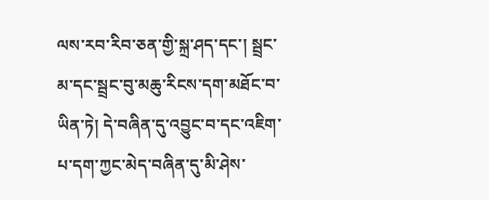ལས་རབ་རིབ་ཅན་གྱི་སྐྲ་ཤད་དང་། སྦྲང་མ་དང་སྦྲང་བུ་མཆུ་རིངས་དག་མཐོང་བ་ཡིན་ཏེ། དེ་བཞིན་དུ་འབྱུང་བ་དང་འཇིག་པ་དག་ཀྱང་མེད་བཞིན་དུ་མི་ཤེས་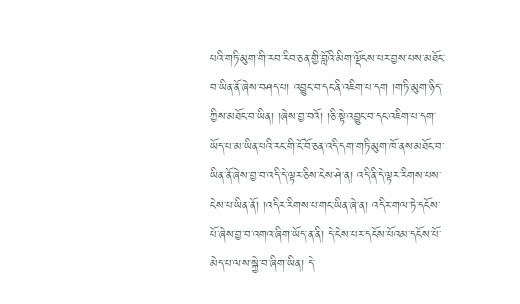པའི་གཏི་མུག་གི་རབ་རིབ་ཅན་གྱི་བློའི་མིག་ལྡོངས་པར་བྱས་པས་མཐོང་བ་ཡིན་ནོ་ཞེས་བཤད་པ། འབྱུང་བ་དང་ནི་འཇིག་པ་དག །གཏི་མུག་ཉིད་ཀྱིས་མཐོང་བ་ཡིན། །ཞེས་བྱ་བའོ། །ཅི་སྟེ་འབྱུང་བ་དང་འཇིག་པ་དག་ཡོད་པ་མ་ཡིན་པའི་རང་གི་ངོ་བོ་ཅན་འདི་དག་གཏི་མུག་ཁོ་ནས་མཐོང་བ་ཡིན་ནོ་ཞེས་བྱ་བ་འདི་དེ་ལྟར་ཅིས་ངེས་ཤེ་ན། འདི་ནི་དེ་ལྟར་རིགས་པས་ངེས་པ་ཡིན་ནོ། །འདིར་རིགས་པ་གང་ཡིན་ཞེ་ན། འདིར་གལ་ཏེ་དངོས་པོ་ཞེས་བྱ་བ་འགའ་ཞིག་ཡོད་ན་ནི། དེ་ངེས་པར་དངོས་པོའམ་དངོས་པོ་མེད་པ་ལས་སྐྱེ་བ་ཞིག་ཡིན། དེ་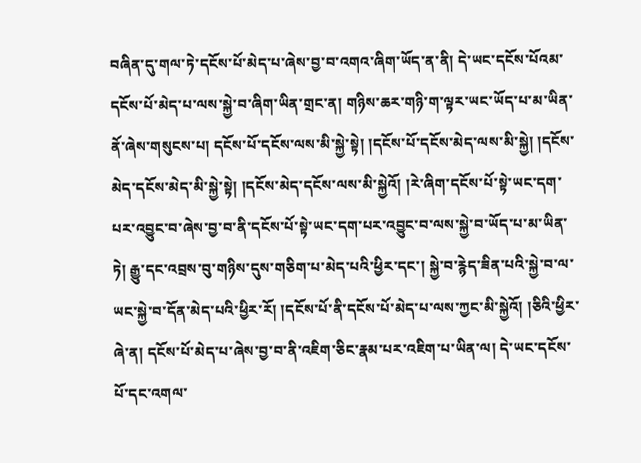བཞིན་དུ་གལ་ཏེ་དངོས་པོ་མེད་པ་ཞེས་བྱ་བ་འགའ་ཞིག་ཡོད་ན་ནི། དེ་ཡང་དངོས་པོའམ་དངོས་པོ་མེད་པ་ལས་སྐྱེ་བ་ཞིག་ཡིན་གྲང་ན། གཉིས་ཆར་གཉི་ག་ལྟར་ཡང་ཡོད་པ་མ་ཡིན་ནོ་ཞེས་གསུངས་པ། དངོས་པོ་དངོས་ལས་མི་སྐྱེ་སྟེ། །དངོས་པོ་དངོས་མེད་ལས་མི་སྐྱེ། །དངོས་མེད་དངོས་མེད་མི་སྐྱེ་སྟེ། །དངོས་མེད་དངོས་ལས་མི་སྐྱེའོ། །རེ་ཞིག་དངོས་པོ་སྟེ་ཡང་དག་པར་འབྱུང་བ་ཞེས་བྱ་བ་ནི་དངོས་པོ་སྟེ་ཡང་དག་པར་འབྱུང་བ་ལས་སྐྱེ་བ་ཡོད་པ་མ་ཡིན་ཏེ། རྒྱུ་དང་འབྲས་བུ་གཉིས་དུས་གཅིག་པ་མེད་པའི་ཕྱིར་དང་། སྐྱེ་བ་རྙེད་ཟིན་པའི་སྐྱེ་བ་ལ་ཡང་སྐྱེ་བ་དོན་མེད་པའི་ཕྱིར་རོ། །དངོས་པོ་ནི་དངོས་པོ་མེད་པ་ལས་ཀྱང་མི་སྐྱེའོ། །ཅིའི་ཕྱིར་ཞེ་ན། དངོས་པོ་མེད་པ་ཞེས་བྱ་བ་ནི་འཇིག་ཅིང་རྣམ་པར་འཇིག་པ་ཡིན་ལ། དེ་ཡང་དངོས་པོ་དང་འགལ་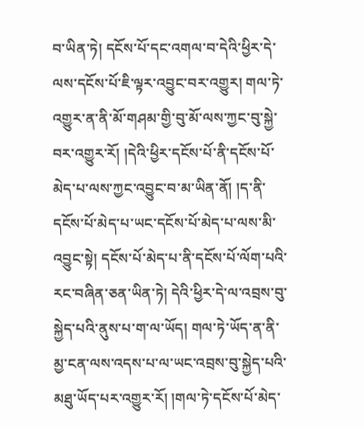བ་ཡིན་ཏེ། དངོས་པོ་དང་འགལ་བ་དེའི་ཕྱིར་དེ་ལས་དངོས་པོ་ཇི་ལྟར་འབྱུང་བར་འགྱུར། གལ་ཏེ་འགྱུར་ན་ནི་མོ་གཤམ་གྱི་བུ་མོ་ལས་ཀྱང་བུ་སྐྱེ་བར་འགྱུར་རོ། །དེའི་ཕྱིར་དངོས་པོ་ནི་དངོས་པོ་མེད་པ་ལས་ཀྱང་འབྱུང་བ་མ་ཡིན་ནོ། །ད་ནི་དངོས་པོ་མེད་པ་ཡང་དངོས་པོ་མེད་པ་ལས་མི་འབྱུང་སྟེ། དངོས་པོ་མེད་པ་ནི་དངོས་པོ་ལོག་པའི་རང་བཞིན་ཅན་ཡིན་ཏེ། དེའི་ཕྱིར་དེ་ལ་འབྲས་བུ་སྐྱེད་པའི་ནུས་པ་ག་ལ་ཡོད། གལ་ཏེ་ཡོད་ན་ནི་མྱ་ངན་ལས་འདས་པ་ལ་ཡང་འབྲས་བུ་སྐྱེད་པའི་མཐུ་ཡོད་པར་འགྱུར་རོ། །གལ་ཏེ་དངོས་པོ་མེད་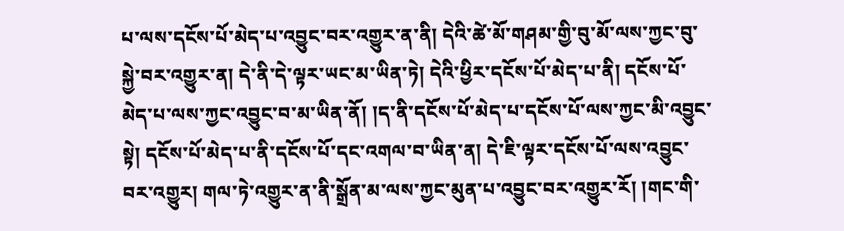པ་ལས་དངོས་པོ་མེད་པ་འབྱུང་བར་འགྱུར་ན་ནི། དེའི་ཚེ་མོ་གཤམ་གྱི་བུ་མོ་ལས་ཀྱང་བུ་སྐྱེ་བར་འགྱུར་ན། དེ་ནི་དེ་ལྟར་ཡང་མ་ཡིན་ཏེ། དེའི་ཕྱིར་དངོས་པོ་མེད་པ་ནི། དངོས་པོ་མེད་པ་ལས་ཀྱང་འབྱུང་བ་མ་ཡིན་ནོ། །ད་ནི་དངོས་པོ་མེད་པ་དངོས་པོ་ལས་ཀྱང་མི་འབྱུང་སྟེ། དངོས་པོ་མེད་པ་ནི་དངོས་པོ་དང་འགལ་བ་ཡིན་ན། དེ་ཇི་ལྟར་དངོས་པོ་ལས་འབྱུང་བར་འགྱུར། གལ་ཏེ་འགྱུར་ན་ནི་སྒྲོན་མ་ལས་ཀྱང་མུན་པ་འབྱུང་བར་འགྱུར་རོ། །གང་གི་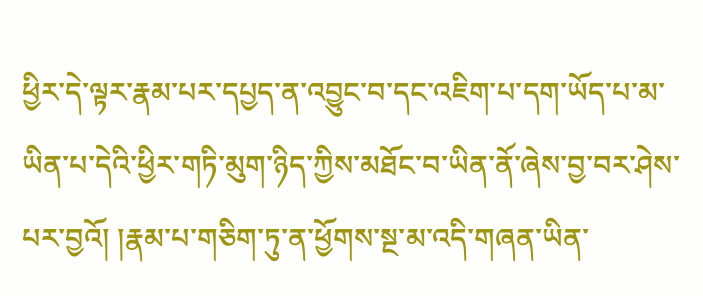ཕྱིར་དེ་ལྟར་རྣམ་པར་དཔྱད་ན་འབྱུང་བ་དང་འཇིག་པ་དག་ཡོད་པ་མ་ཡིན་པ་དེའི་ཕྱིར་གཏི་མུག་ཉིད་ཀྱིས་མཐོང་བ་ཡིན་ནོ་ཞེས་བྱ་བར་ཤེས་པར་བྱའོ། །རྣམ་པ་གཅིག་ཏུ་ན་ཕྱོགས་སྔ་མ་འདི་གཞན་ཡིན་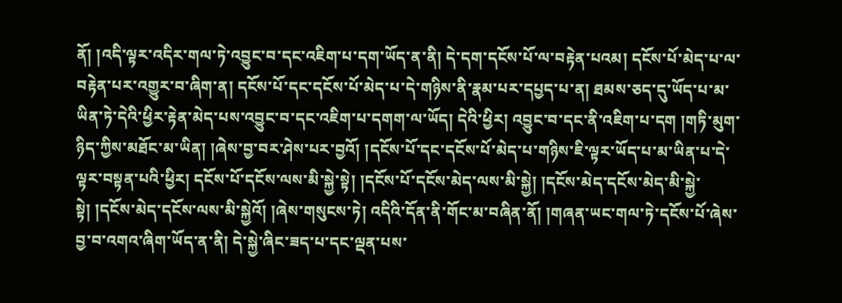ནོ། །འདི་ལྟར་འདིར་གལ་ཏེ་འབྱུང་བ་དང་འཇིག་པ་དག་ཡོད་ན་ནི། དེ་དག་དངོས་པོ་ལ་བརྟེན་པའམ། དངོས་པོ་མེད་པ་ལ་བརྟེན་པར་འགྱུར་བ་ཞིག་ན། དངོས་པོ་དང་དངོས་པོ་མེད་པ་དེ་གཉིས་ནི་རྣམ་པར་དཔྱད་པ་ན། ཐམས་ཅད་དུ་ཡོད་པ་མ་ཡིན་ཏེ་དེའི་ཕྱིར་རྟེན་མེད་པས་འབྱུང་བ་དང་འཇིག་པ་དགག་ལ་ཡོད། དེའི་ཕྱིར། འབྱུང་བ་དང་ནི་འཇིག་པ་དག །གཏི་མུག་ཉིད་ཀྱིས་མཐོང་མ་ཡིན། །ཞེས་བྱ་བར་ཤེས་པར་བྱའོ། །དངོས་པོ་དང་དངོས་པོ་མེད་པ་གཉིས་ཇི་ལྟར་ཡོད་པ་མ་ཡིན་པ་དེ་ལྟར་བསྟན་པའི་ཕྱིར། དངོས་པོ་དངོས་ལས་མི་སྐྱེ་སྟེ། །དངོས་པོ་དངོས་མེད་ལས་མི་སྐྱེ། །དངོས་མེད་དངོས་མེད་མི་སྐྱེ་སྟེ། །དངོས་མེད་དངོས་ལས་མི་སྐྱེའོ། །ཞེས་གསུངས་ཏེ། འདིའི་དོན་ནི་གོང་མ་བཞིན་ནོ། །གཞན་ཡང་གལ་ཏེ་དངོས་པོ་ཞེས་བྱ་བ་འགའ་ཞིག་ཡོད་ན་ནི། དེ་སྐྱེ་ཞིང་ཟད་པ་དང་ལྡན་པས་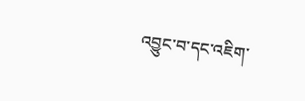འབྱུང་བ་དང་འཇིག་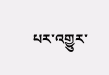པར་འགྱུར་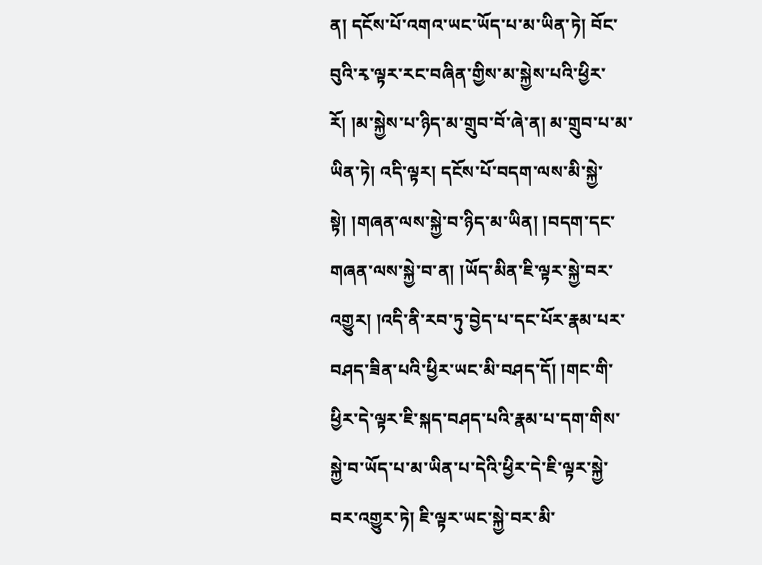ན། དངོས་པོ་འགའ་ཡང་ཡོད་པ་མ་ཡིན་ཏེ། བོང་བུའི་རྭ་ལྟར་རང་བཞིན་གྱིས་མ་སྐྱེས་པའི་ཕྱིར་རོ། །མ་སྐྱེས་པ་ཉིད་མ་གྲུབ་བོ་ཞེ་ན། མ་གྲུབ་པ་མ་ཡིན་ཏེ། འདི་ལྟར། དངོས་པོ་བདག་ལས་མི་སྐྱེ་སྟེ། །གཞན་ལས་སྐྱེ་བ་ཉིད་མ་ཡིན། །བདག་དང་གཞན་ལས་སྐྱེ་བ་ན། །ཡོད་མིན་ཇི་ལྟར་སྐྱེ་བར་འགྱུར། །འདི་ནི་རབ་ཏུ་བྱེད་པ་དང་པོར་རྣམ་པར་བཤད་ཟིན་པའི་ཕྱིར་ཡང་མི་བཤད་དོ། །གང་གི་ཕྱིར་དེ་ལྟར་ཇི་སྐད་བཤད་པའི་རྣམ་པ་དག་གིས་སྐྱེ་བ་ཡོད་པ་མ་ཡིན་པ་དེའི་ཕྱིར་དེ་ཇི་ལྟར་སྐྱེ་བར་འགྱུར་ཏེ། ཇི་ལྟར་ཡང་སྐྱེ་བར་མི་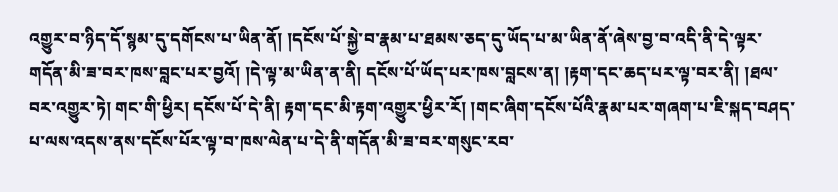འགྱུར་བ་ཉིད་དོ་སྙམ་དུ་དགོངས་པ་ཡིན་ནོ། །དངོས་པོ་སྐྱེ་བ་རྣམ་པ་ཐམས་ཅད་དུ་ཡོད་པ་མ་ཡིན་ནོ་ཞེས་བྱ་བ་འདི་ནི་དེ་ལྟར་གདོན་མི་ཟ་བར་ཁས་བླང་པར་བྱའོ། །དེ་ལྟ་མ་ཡིན་ན་ནི། དངོས་པོ་ཡོད་པར་ཁས་བླངས་ན། །རྟག་དང་ཆད་པར་ལྟ་བར་ནི། །ཐལ་བར་འགྱུར་ཏེ། གང་གི་ཕྱིར། དངོས་པོ་དེ་ནི། རྟག་དང་མི་རྟག་འགྱུར་ཕྱིར་རོ། །གང་ཞིག་དངོས་པོའི་རྣམ་པར་གཞག་པ་ཇི་སྐད་བཤད་པ་ལས་འདས་ནས་དངོས་པོར་ལྟ་བ་ཁས་ལེན་པ་དེ་ནི་གདོན་མི་ཟ་བར་གསུང་རབ་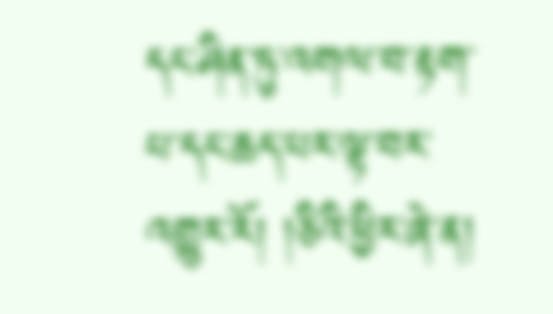དང་ཤིན་ཏུ་འགལ་བ་རྟག་པ་དང་ཆད་པར་ལྟ་བར་འགྱུར་རོ། །ཅིའི་ཕྱིར་ཞེ་ན།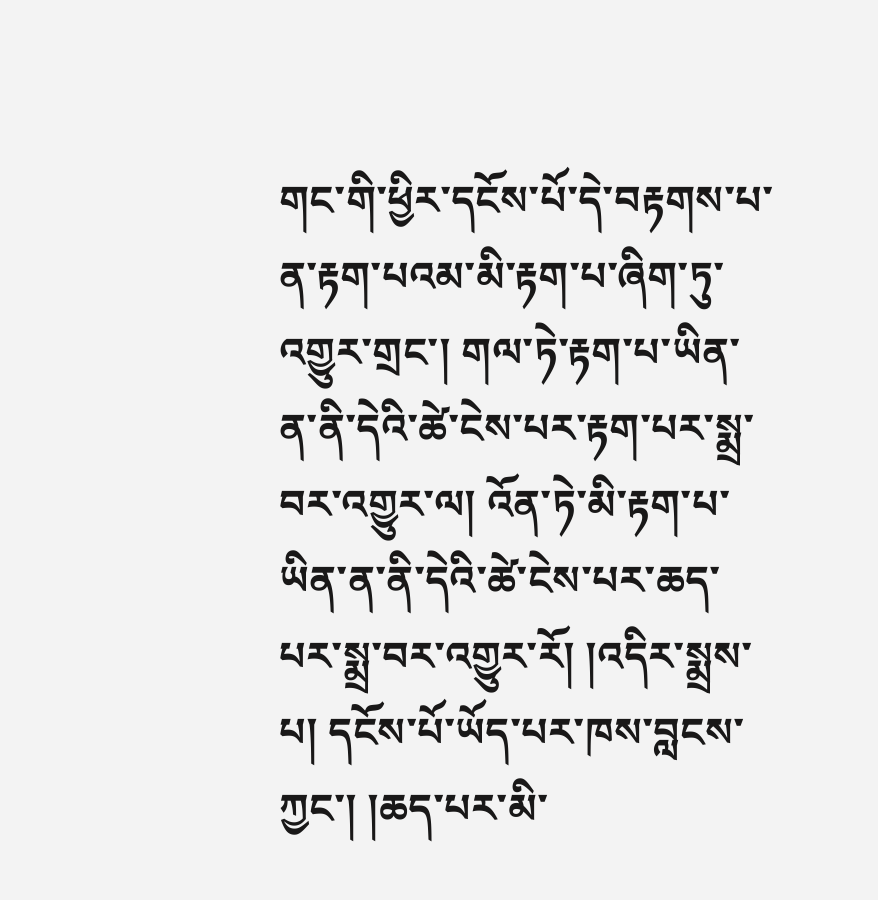གང་གི་ཕྱིར་དངོས་པོ་དེ་བརྟགས་པ་ན་རྟག་པའམ་མི་རྟག་པ་ཞིག་ཏུ་འགྱུར་གྲང་། གལ་ཏེ་རྟག་པ་ཡིན་ན་ནི་དེའི་ཚེ་ངེས་པར་རྟག་པར་སྨྲ་བར་འགྱུར་ལ། འོན་ཏེ་མི་རྟག་པ་ཡིན་ན་ནི་དེའི་ཚེ་ངེས་པར་ཆད་པར་སྨྲ་བར་འགྱུར་རོ། །འདིར་སྨྲས་པ། དངོས་པོ་ཡོད་པར་ཁས་བླངས་ཀྱང་། །ཆད་པར་མི་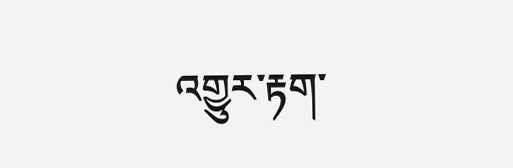འགྱུར་རྟག་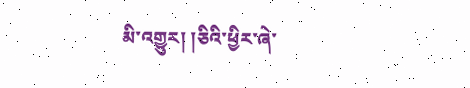མི་འགྱུར། །ཅིའི་ཕྱིར་ཞེ་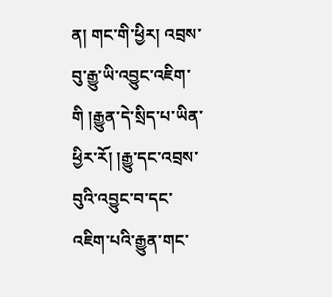ན། གང་གི་ཕྱིར། འབྲས་བུ་རྒྱུ་ཡི་འབྱུང་འཇིག་གི །རྒྱུན་དེ་སྲིད་པ་ཡིན་ཕྱིར་རོ། །རྒྱུ་དང་འབྲས་བུའི་འབྱུང་བ་དང་འཇིག་པའི་རྒྱུན་གང་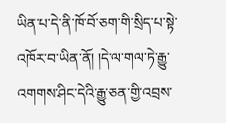ཡིན་པ་དེ་ནི་ཁོ་བོ་ཅག་གི་སྲིད་པ་སྟེ་འཁོར་བ་ཡིན་ནོ། །དེ་ལ་གལ་ཏེ་རྒྱུ་འགགས་ཤིང་དེའི་རྒྱུ་ཅན་གྱི་འབྲས་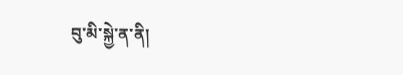བུ་མི་སྐྱེ་ན་ནི།